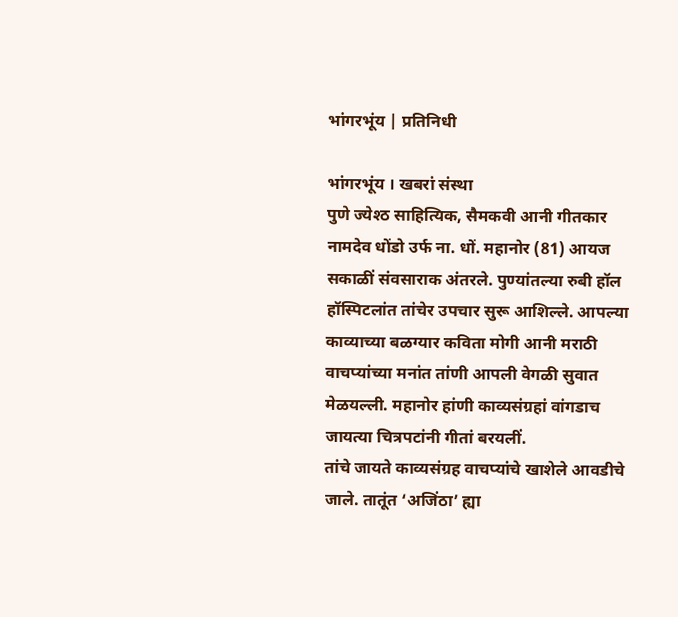भांगरभूंय | प्रतिनिधी

भांगरभूंय । खबरां संस्था
पुणे ज्येश्ठ साहित्यिक, सैमकवी आनी गीतकार नामदेव धोंडो उर्फ ना. धों. महानोर (81) आयज सकाळीं संवसाराक अंतरले. पुण्यांतल्या रुबी हॉल हॉस्पिटलांत तांचेर उपचार सुरू आशिल्ले. आपल्या काव्याच्या बळग्यार कविता मोगी आनी मराठी वाचप्यांच्या मनांत तांणी आपली वेगळी सुवात मेळयल्ली. महानोर हांणी काव्यसंग्रहां वांगडाच जायत्या चित्रपटांनी गीतां बरयलीं.
तांचे जायते काव्यसंग्रह वाचप्यांचे खाशेले आवडीचे जाले. तातूंत ‘अजिंठा’ ह्या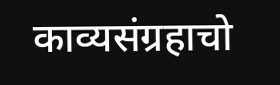काव्यसंग्रहाचो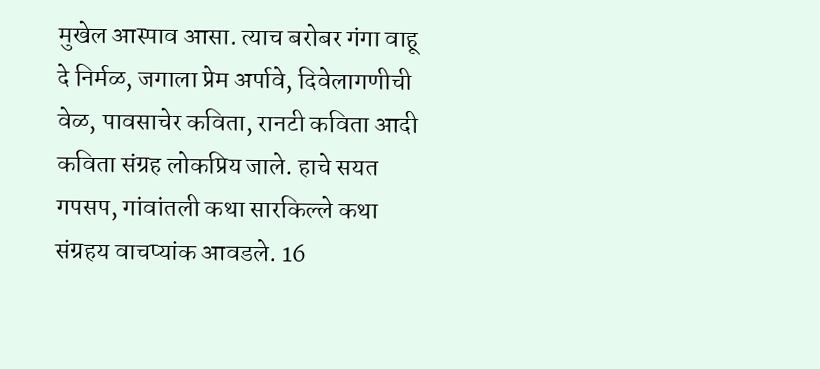मुखेल आस्पाव आसा. त्याच बरोबर गंगा वाहू दे निर्मळ, जगाला प्रेम अर्पावे, दिवेलागणीची वेळ, पावसाचेर कविता, रानटी कविता आदी कविता संग्रह लोकप्रिय जाले. हाचे सयत गपसप, गांवांतली कथा सारकिल्ले कथा संग्रहय वाचप्यांक आवडले. 16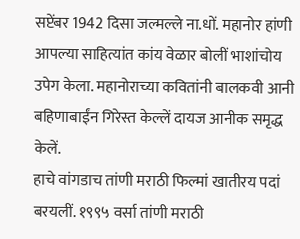सप्टेंबर 1942 दिसा जल्मल्ले ना.धों. महानोर हांणी आपल्या साहित्यांत कांय वेळार बोलीं भाशांचोय उपेग केला. महानोराच्या कवितांनी बालकवी आनी बहिणाबाईंन गिरेस्त केल्लें दायज आनीक समृद्ध केलें.
हाचे वांगडाच तांणी मराठी फिल्मां खातीरय पदां बरयलीं. १९९५ वर्सा तांणी मराठी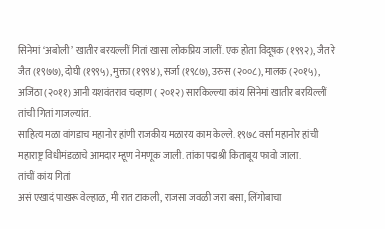सिनेमां ‘अबोली’ खातीर बरयल्लीं गितां खासा लोकप्रिय जालीं. एक होता विदूषक (१९९२), जैत रे जैत (१९७७), दोघी (१९९५), मुक्ता (१९९४), सर्जा (१९८७), उरुस (२००८), मालक (२०१५), अजिंठा (२०११) आनी यशवंतराव चव्हाण ( २०१२) सारकिल्ल्या कांय सिनेमां खातीर बरयिल्लीं तांची गितां गाजल्यांत.
साहित्य मळा वांगडाच महानोर हांणी राजकीय मळारय काम केल्ले. १९७८ वर्सा महानोर हांची महाराष्ट्र विधीमंडळाचे आमदार म्हूण नेमणूक जाली. तांका पद्मश्री किताबूय फावो जाला.
तांचीं कांय गितां
असं एखादं पाखरू वेल्हाळ, मी रात टाकली, राजसा जवळी जरा बसा, लिंगोबाचा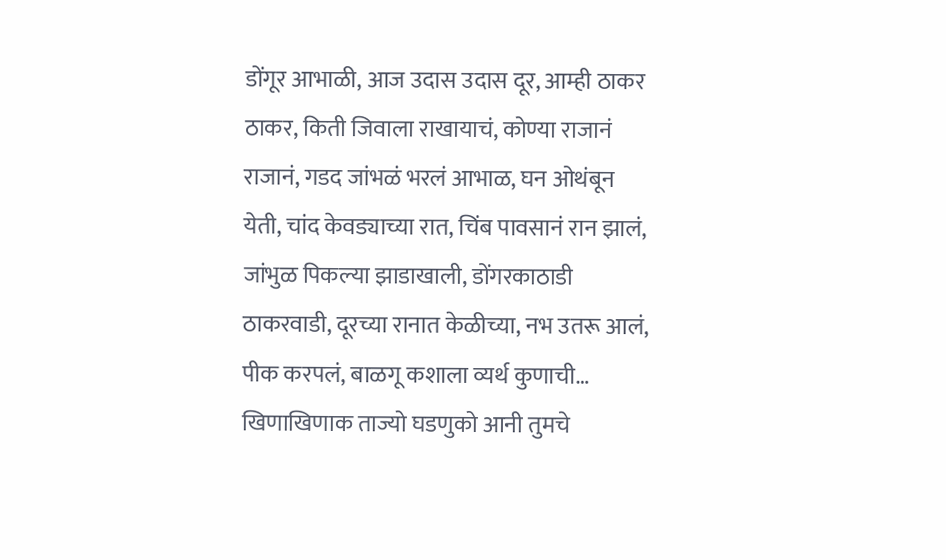डोंगूर आभाळी, आज उदास उदास दूर, आम्ही ठाकर ठाकर, किती जिवाला राखायाचं, कोण्या राजानं राजानं, गडद जांभळं भरलं आभाळ, घन ओथंबून येती, चांद केवड्याच्या रात, चिंब पावसानं रान झालं, जांभुळ पिकल्या झाडाखाली, डोंगरकाठाडी ठाकरवाडी, दूरच्या रानात केळीच्या, नभ उतरू आलं, पीक करपलं, बाळगू कशाला व्यर्थ कुणाची…
खिणाखिणाक ताज्यो घडणुको आनी तुमचे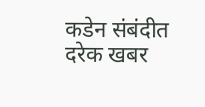कडेन संबंदीत दरेक खबर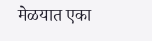मेळयात एका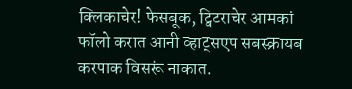क्लिकाचेर! फेसबूक, ट्विटराचेर आमकां फॉलो करात आनी व्हाट्सएप सबस्क्रायब करपाक विसरूं नाकात.